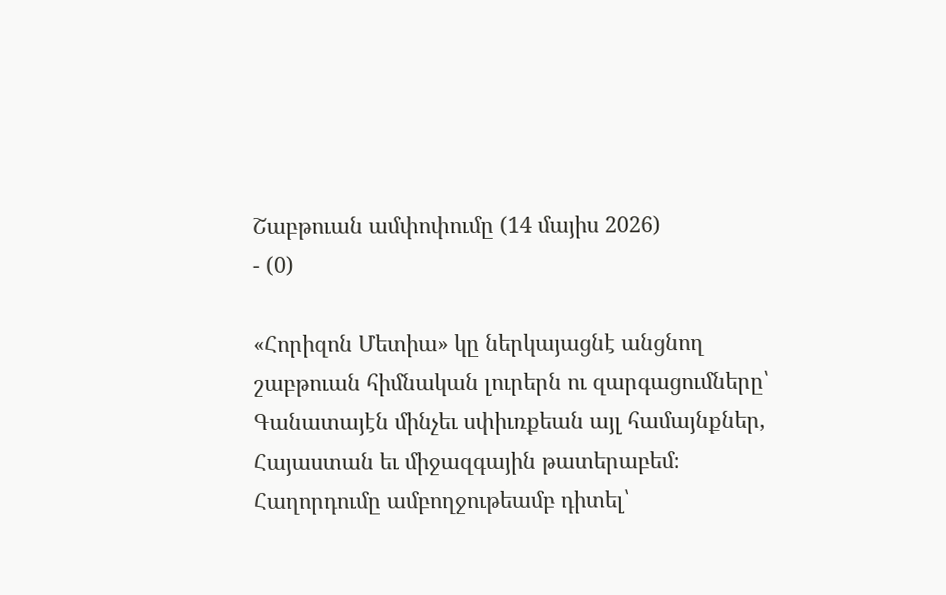Շաբթուան ամփոփումը (14 մայիս 2026)
- (0)

«Հորիզոն Մետիա» կը ներկայացնէ անցնող շաբթուան հիմնական լուրերն ու զարգացումները՝ Գանատայէն մինչեւ սփիւռքեան այլ համայնքներ, Հայաստան եւ միջազգային թատերաբեմ։
Հաղորդումը ամբողջութեամբ դիտել՝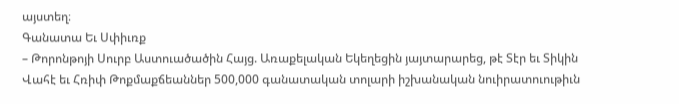այստեղ։
Գանատա Եւ Սփիւռք
– Թորոնթոյի Սուրբ Աստուածածին Հայց. Առաքելական Եկեղեցին յայտարարեց, թէ Տէր եւ Տիկին Վահէ եւ Հռիփ Թոքմաքճեաններ 500,000 գանատական տոլարի իշխանական նուիրատուութիւն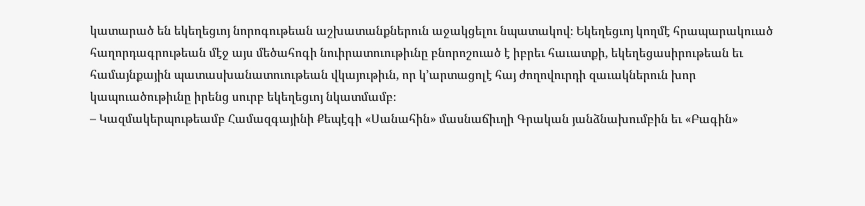կատարած են եկեղեցւոյ նորոգութեան աշխատանքներուն աջակցելու նպատակով։ Եկեղեցւոյ կողմէ հրապարակուած հաղորդագրութեան մէջ այս մեծահոգի նուիրատուութիւնը բնորոշուած է իբրեւ հաւատքի, եկեղեցասիրութեան եւ համայնքային պատասխանատուութեան վկայութիւն, որ կ’արտացոլէ հայ ժողովուրդի զաւակներուն խոր կապուածութիւնը իրենց սուրբ եկեղեցւոյ նկատմամբ։
– Կազմակերպութեամբ Համազգայինի Քեպէգի «Սանահին» մասնաճիւղի Գրական յանձնախումբին եւ «Բագին»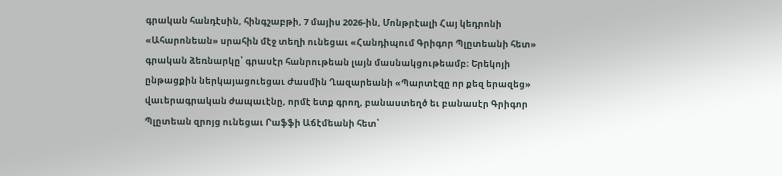գրական հանդէսին, հինգշաբթի, 7 մայիս 2026-ին, Մոնթրէալի Հայ կեդրոնի «Ահարոնեան» սրահին մէջ տեղի ունեցաւ «Հանդիպում Գրիգոր Պլըտեանի հետ» գրական ձեռնարկը՝ գրասէր հանրութեան լայն մասնակցութեամբ։ Երեկոյի ընթացքին ներկայացուեցաւ Ժասմին Ղազարեանի «Պարտէզը որ քեզ երազեց» վաւերագրական ժապաւէնը, որմէ ետք գրող, բանաստեղծ եւ բանասէր Գրիգոր Պլըտեան զրոյց ունեցաւ Րաֆֆի Աճէմեանի հետ՝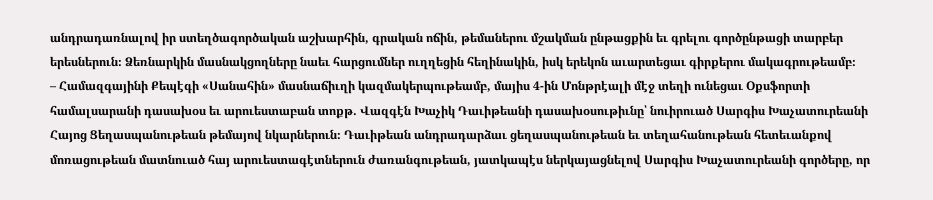անդրադառնալով իր ստեղծագործական աշխարհին, գրական ոճին, թեմաներու մշակման ընթացքին եւ գրելու գործընթացի տարբեր երեսներուն։ Ձեռնարկին մասնակցողները նաեւ հարցումներ ուղղեցին հեղինակին, իսկ երեկոն աւարտեցաւ գիրքերու մակագրութեամբ։
– Համազգայինի Քեպէգի «Սանահին» մասնաճիւղի կազմակերպութեամբ, մայիս 4-ին Մոնթրէալի մէջ տեղի ունեցաւ Օքսֆորտի համալսարանի դասախօս եւ արուեստաբան տոքթ. Վազգէն Խաչիկ Դաւիթեանի դասախօսութիւնը՝ նուիրուած Սարգիս Խաչատուրեանի Հայոց Ցեղասպանութեան թեմայով նկարներուն։ Դաւիթեան անդրադարձաւ ցեղասպանութեան եւ տեղահանութեան հետեւանքով մոռացութեան մատնուած հայ արուեստագէտներուն ժառանգութեան, յատկապէս ներկայացնելով Սարգիս Խաչատուրեանի գործերը, որ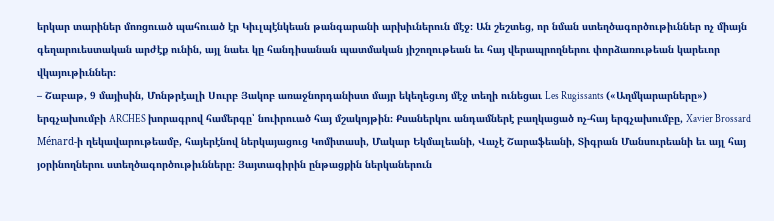երկար տարիներ մոռցուած պահուած էր Կիւլպէնկեան թանգարանի արխիւներուն մէջ։ Ան շեշտեց, որ նման ստեղծագործութիւններ ոչ միայն գեղարուեստական արժէք ունին, այլ նաեւ կը հանդիսանան պատմական յիշողութեան եւ հայ վերապրողներու փորձառութեան կարեւոր վկայութիւններ։
– Շաբաթ, 9 մայիսին, Մոնթրէալի Սուրբ Յակոբ առաջնորդանիստ մայր եկեղեցւոյ մէջ տեղի ունեցաւ Les Rugissants («Աղմկարարները») երգչախումբի ARCHES խորագրով համերգը՝ նուիրուած հայ մշակոյթին։ Քսաներկու անդամներէ բաղկացած ոչ-հայ երգչախումբը, Xavier Brossard Ménard-ի ղեկավարութեամբ, հայերէնով ներկայացուց Կոմիտասի, Մակար Եկմալեանի, Վաչէ Շարաֆեանի, Տիգրան Մանսուրեանի եւ այլ հայ յօրինողներու ստեղծագործութիւնները։ Յայտագիրին ընթացքին ներկաներուն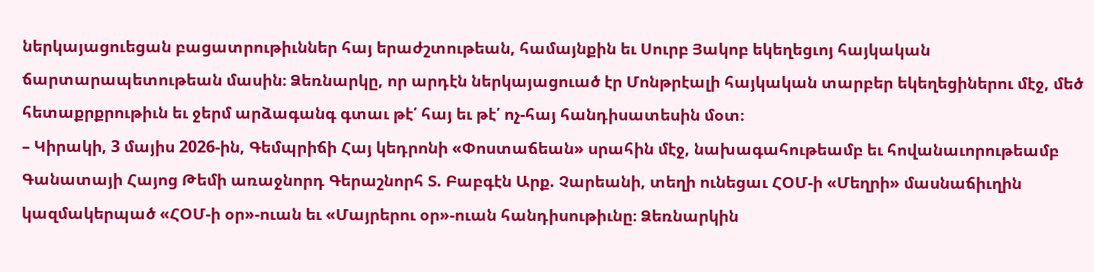ներկայացուեցան բացատրութիւններ հայ երաժշտութեան, համայնքին եւ Սուրբ Յակոբ եկեղեցւոյ հայկական ճարտարապետութեան մասին։ Ձեռնարկը, որ արդէն ներկայացուած էր Մոնթրէալի հայկական տարբեր եկեղեցիներու մէջ, մեծ հետաքրքրութիւն եւ ջերմ արձագանգ գտաւ թէ՛ հայ եւ թէ՛ ոչ-հայ հանդիսատեսին մօտ։
– Կիրակի, 3 մայիս 2026-ին, Գեմպրիճի Հայ կեդրոնի «Փոստաճեան» սրահին մէջ, նախագահութեամբ եւ հովանաւորութեամբ Գանատայի Հայոց Թեմի առաջնորդ Գերաշնորհ Տ. Բաբգէն Արք. Չարեանի, տեղի ունեցաւ ՀՕՄ-ի «Մեղրի» մասնաճիւղին կազմակերպած «ՀՕՄ-ի օր»-ուան եւ «Մայրերու օր»-ուան հանդիսութիւնը։ Ձեռնարկին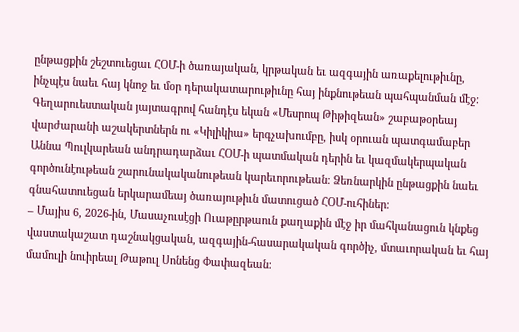ընթացքին շեշտուեցաւ ՀՕՄ-ի ծառայական, կրթական եւ ազգային առաքելութիւնը, ինչպէս նաեւ հայ կնոջ եւ մօր դերակատարութիւնը հայ ինքնութեան պահպանման մէջ։ Գեղարուեստական յայտագրով հանդէս եկան «Մեսրոպ Թիթիզեան» շաբաթօրեայ վարժարանի աշակերտներն ու «Կիլիկիա» երգչախումբը, իսկ օրուան պատգամաբեր Աննա Պուլկարեան անդրադարձաւ ՀՕՄ-ի պատմական դերին եւ կազմակերպական գործունէութեան շարունակականութեան կարեւորութեան։ Ձեռնարկին ընթացքին նաեւ գնահատուեցան երկարամեայ ծառայութիւն մատուցած ՀՕՄ-ուհիներ։
– Մայիս 6, 2026-ին, Մասաչուսէցի Ուաթըրթաուն քաղաքին մէջ իր մահկանացուն կնքեց վաստակաշատ դաշնակցական, ազգային-հասարակական գործիչ, մտաւորական եւ հայ մամուլի նուիրեալ Թաթուլ Սոնենց Փափազեան։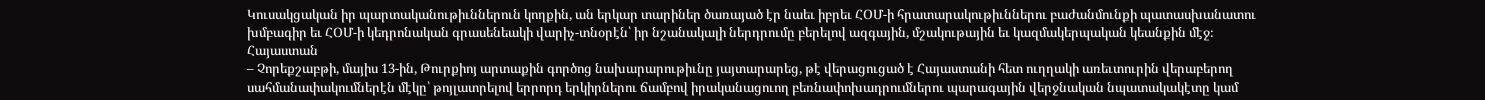Կուսակցական իր պարտականութիւններուն կողքին, ան երկար տարիներ ծառայած էր նաեւ իբրեւ ՀՕՄ-ի հրատարակութիւններու բաժանմունքի պատասխանատու խմբագիր եւ ՀՕՄ-ի կեդրոնական գրասենեակի վարիչ-տնօրէն՝ իր նշանակալի ներդրումը բերելով ազգային, մշակութային եւ կազմակերպական կեանքին մէջ։
Հայաստան
– Չորեքշաբթի, մայիս 13-ին, Թուրքիոյ արտաքին գործոց նախարարութիւնը յայտարարեց, թէ վերացուցած է Հայաստանի հետ ուղղակի առեւտուրին վերաբերող սահմանափակումներէն մէկը՝ թոյլատրելով երրորդ երկիրներու ճամբով իրականացուող բեռնափոխադրումներու պարագային վերջնական նպատակակէտը կամ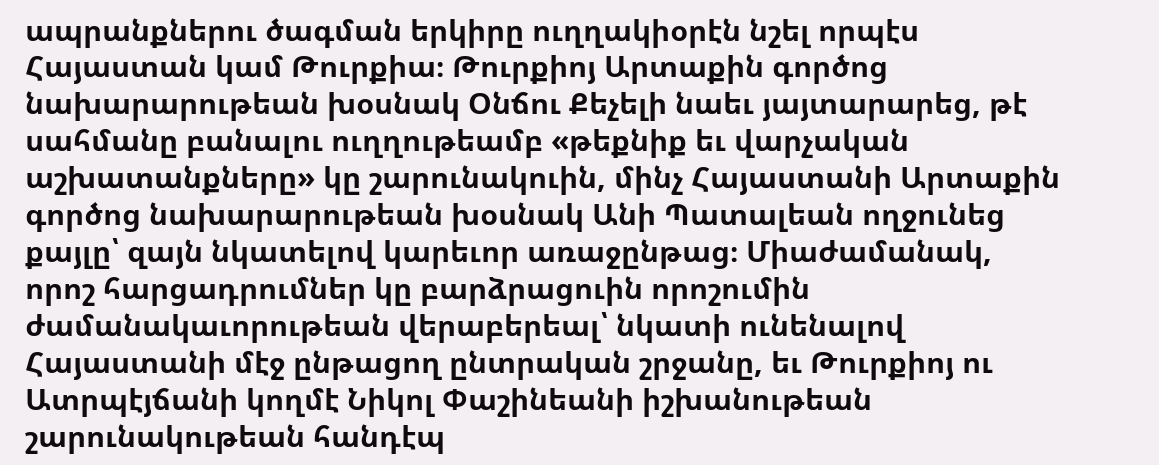ապրանքներու ծագման երկիրը ուղղակիօրէն նշել որպէս Հայաստան կամ Թուրքիա։ Թուրքիոյ Արտաքին գործոց նախարարութեան խօսնակ Օնճու Քեչելի նաեւ յայտարարեց, թէ սահմանը բանալու ուղղութեամբ «թեքնիք եւ վարչական աշխատանքները» կը շարունակուին, մինչ Հայաստանի Արտաքին գործոց նախարարութեան խօսնակ Անի Պատալեան ողջունեց քայլը՝ զայն նկատելով կարեւոր առաջընթաց։ Միաժամանակ, որոշ հարցադրումներ կը բարձրացուին որոշումին ժամանակաւորութեան վերաբերեալ՝ նկատի ունենալով Հայաստանի մէջ ընթացող ընտրական շրջանը, եւ Թուրքիոյ ու Ատրպէյճանի կողմէ Նիկոլ Փաշինեանի իշխանութեան շարունակութեան հանդէպ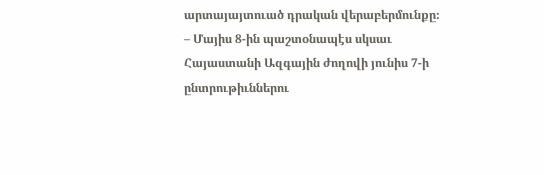արտայայտուած դրական վերաբերմունքը։
– Մայիս 8-ին պաշտօնապէս սկսաւ Հայաստանի Ազգային ժողովի յունիս 7-ի ընտրութիւններու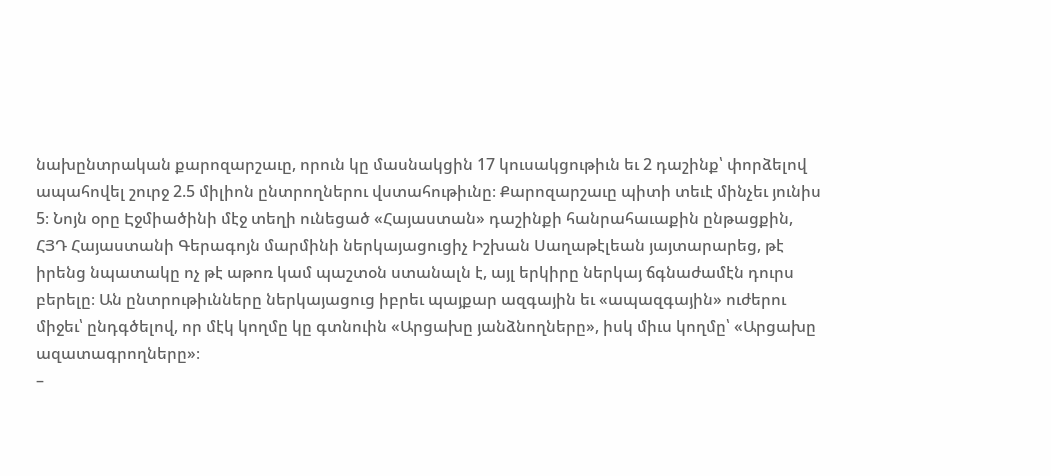նախընտրական քարոզարշաւը, որուն կը մասնակցին 17 կուսակցութիւն եւ 2 դաշինք՝ փորձելով ապահովել շուրջ 2.5 միլիոն ընտրողներու վստահութիւնը։ Քարոզարշաւը պիտի տեւէ մինչեւ յունիս 5։ Նոյն օրը Էջմիածինի մէջ տեղի ունեցած «Հայաստան» դաշինքի հանրահաւաքին ընթացքին, ՀՅԴ Հայաստանի Գերագոյն մարմինի ներկայացուցիչ Իշխան Սաղաթէլեան յայտարարեց, թէ իրենց նպատակը ոչ թէ աթոռ կամ պաշտօն ստանալն է, այլ երկիրը ներկայ ճգնաժամէն դուրս բերելը։ Ան ընտրութիւնները ներկայացուց իբրեւ պայքար ազգային եւ «ապազգային» ուժերու միջեւ՝ ընդգծելով, որ մէկ կողմը կը գտնուին «Արցախը յանձնողները», իսկ միւս կողմը՝ «Արցախը ազատագրողները»։
–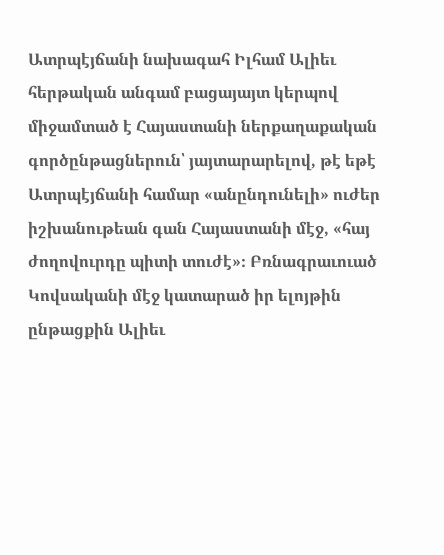Ատրպէյճանի նախագահ Իլհամ Ալիեւ հերթական անգամ բացայայտ կերպով միջամտած է Հայաստանի ներքաղաքական գործընթացներուն՝ յայտարարելով, թէ եթէ Ատրպէյճանի համար «անընդունելի» ուժեր իշխանութեան գան Հայաստանի մէջ, «հայ ժողովուրդը պիտի տուժէ»։ Բռնագրաւուած Կովսականի մէջ կատարած իր ելոյթին ընթացքին Ալիեւ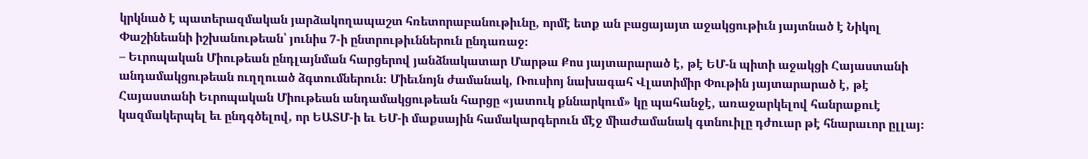կրկնած է պատերազմական յարձակողապաշտ հռետորաբանութիւնը, որմէ ետք ան բացայայտ աջակցութիւն յայտնած է Նիկոլ Փաշինեանի իշխանութեան՝ յունիս 7-ի ընտրութիւններուն ընդառաջ։
– Եւրոպական Միութեան ընդլայնման հարցերով յանձնակատար Մարթա Քոս յայտարարած է, թէ ԵՄ-ն պիտի աջակցի Հայաստանի անդամակցութեան ուղղուած ձգտումներուն։ Միեւնոյն ժամանակ, Ռուսիոյ նախագահ Վլատիմիր Փութին յայտարարած է, թէ Հայաստանի Եւրոպական Միութեան անդամակցութեան հարցը «յատուկ քննարկում» կը պահանջէ, առաջարկելով հանրաքուէ կազմակերպել եւ ընդգծելով, որ ԵԱՏՄ-ի եւ ԵՄ-ի մաքսային համակարգերուն մէջ միաժամանակ գտնուիլը դժուար թէ հնարաւոր ըլլայ։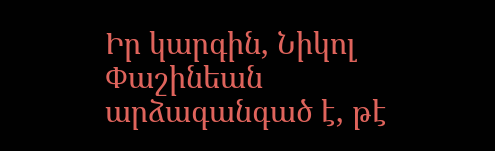Իր կարգին, Նիկոլ Փաշինեան արձագանգած է, թէ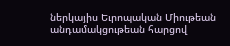ներկայիս Եւրոպական Միութեան անդամակցութեան հարցով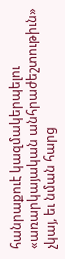հանրաքուէ կազմակերպելու «առարկայական անհրաժեշտութիւն» չկայ, եւ նման հարց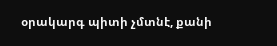օրակարգ պիտի չմտնէ, քանի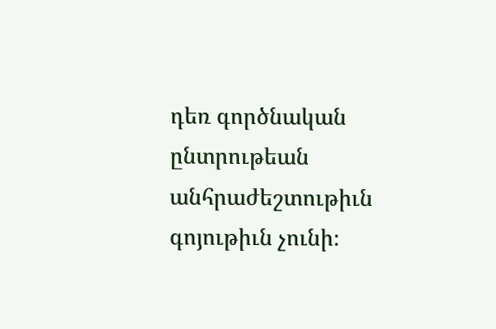դեռ գործնական ընտրութեան անհրաժեշտութիւն գոյութիւն չունի։